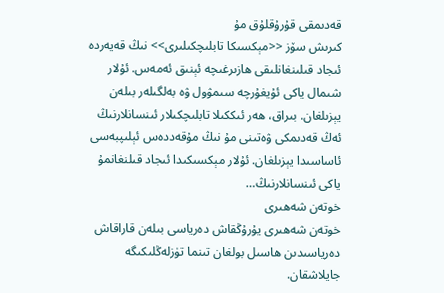قەدىمقى قۇرۇقلۇق مۇ
كىرىش سۆز <<مېكسىكا تابلىچكىلىرى>> نىڭ قەيەردە ئىجاد قىلىنغانلىقى ھازىرغىچە ئېنىق ئەمەس. ئۇلار شىمال ياكى ئۇيغۇرچە سىمۋول ۋە بەلگىلەر بىلەن يېزىلغان. بىراق، ھەر ئىككىلا تابلىچكىلار ئىنسانلارنىڭ ئەڭ قەدىمكى ۋەتىنى مۇ نىڭ مۇقەددەس ئېلىپبەسى ئاساسىدا يېزىلغان. ئۇلار مېكسىكىدا ئىجاد قىلنغانمۇ ياكى ئىنسانلارنىڭ…
خوتەن شەھىرى
خوتەن شەھىرى يۇرۇڭقاش دەرياسى بىلەن قاراقاش دەرياسىدىن ھاسىل بولغان تىنما تۈزلەڭلىكىگە جايلاشقان.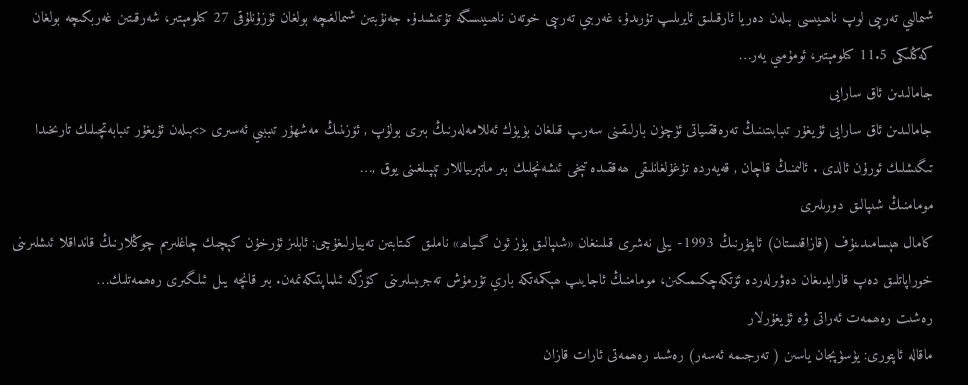شىمالىي تەرىپى لوپ ناھىيىسى بىلەن دەريا ئارقىلىق ئايرىلىپ تۇرىدۇ، غەربىي تەرىپى خوتەن ناھىيىسىگە تۇتىشىدۇ. جەنۇبتىن شىمالغىچە بولغان ئۇزۇنلۇقى 27 كىلومېتىر، شەرقىتىن غەربكىچە بولغان كەڭلىكى 11.5 كىلومېتىر، ئومۇمىي يەر…
جامالىدىن ئاق سارايى
جامالىدىن ئاق سارايى ئۇيغۇر تىبابىتىنىڭ تەرەققىياتى ئۈچۈن بارلىقىنى سەرىپ قىلغان بۈيۈك ئەللامەلەرنىڭ بىرى بولۇپ , ئۆزىنىڭ مەشھۇر تىببىي ئەسىرى <>بىلەن ئۇيغۇر تىبابەتچىلىك تارىخىدا تىگىشلىك ئورۇن ئالدى . ئالىمنىڭ قاچان , قەيەردە تۇغۇلغانلىقى ھەققىدە تېخى ئىشەنچلىك بىر ماتېرىياللار تېپىلغىنى يوق ,…
مومامنىڭ شىپالىق دورىلىرى
كامال ھېسامىدىنۇف (قازاقىستان) ئاپتۇرنىڭ 1993- يىلى نەشرى قىلىنغان «شىپالىق يۈز ئون گىياھ» ناملىق كىتابتىن تەييارلىغۇچى: ئابلىز ئۇرخۇن كېچىك چاغلىرىم چوڭلارنىڭ قانداقلا ئىشلىرىنى خوراپاتلىق دەپ قارايدىغان دەۋىرلەردە ئۆتكەچكىمىكىن، مومامنىڭ ئاجايىپ ھېكمەتكە باري تۇرمۇش تەجرىبىلىرىنى كۆزگە ئىلماپتىكەنمەن. بىر قانچە يىل ئىلگىرى رەھمەتلىك…
رەشىت رەھمەت ئەراتى ۋە ئۇيغۇرلار
ماقالە ئاپتورى: يۈسۈپجان ياسىن ( تەرجىمە ئەسەر) رەشىد رەھمەتى ئارات قازان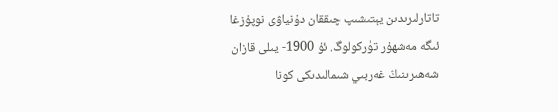تاتارلىرىدىن يېتىشىپ چىققان دۇنياۋى نوپۇزغا ئىگە مەشھۇر تۈركولوگ. ئۇ 1900- يىلى قازان شەھىرىنىڭ غەربىي شىمالىدىكى كونا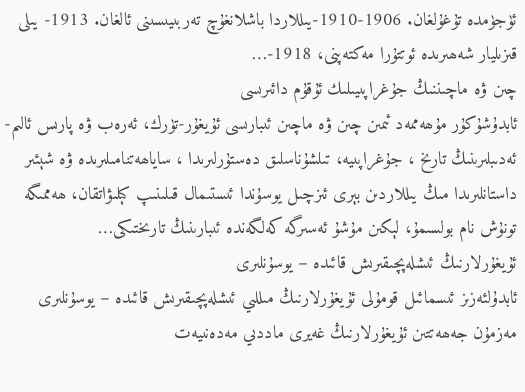ئۈجۈمدە تۇغۇلغان. 1906-1910-يىللاردا باشلانغۇچ تەربىيىسىنى ئالغان. 1913- يىلى قىزىليار شەھىرىدە ئوتتۇرا مەكتەپنى، 1918-…
چىن ۋە ماچىننىڭ جۇغراپىيىلىك ئۇقۇم دائىرىسى
ئابدۇشۇكۇر مۇھەممەد ئىمىن چىن ۋە ماچىن ئىبارىسى ئۇيغۇر-تۈرك، ئەرەب ۋە پارىس ئالىم-ئەدىبلىرىنىڭ تارىخ ، جۇغراپىيە، تىلشۇناسلىق دەستۇرلىرىدا ، ساياھەتنامىلىرىدە ۋە شېئىر داستانلىرىدا مىڭ يىللاردىن بېرى ئىزچىل يوسۇندا ئىستىمال قىلىنىپ كېلىۋاتقان، ھەممىگە تونۇش نام بولسىمۇ، لېكىن مۇشۇ ئەسىرگە كەلگەندە ئىبارىنىڭ تارىختىكى…
ئۇيغۇرلارنىڭ ئىشلەپچىقىرىش قائىدە – يوسۇنلىرى
ئابدۇلئەزىز ئىسمائىل قومۇلى ئۇيغۇرلارنىڭ مىللىي ئىشلەپچىقىرىش قائىدە – يوسۇنلىرى مەزمۇن جەھەتتىن ئۇيغۇرلارنىڭ غەيرى ماددىي مەدەنىيەت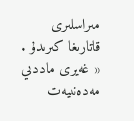مىراسلىرى قاتارىغا كىرىدۇ . « غەيرى ماددىي مەدەنىيەت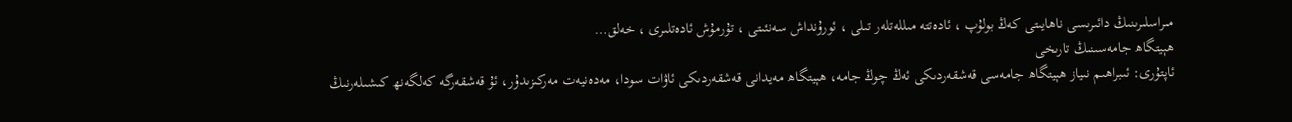مىراسلىرىنىڭ دائىرىسى ناھايىتى كەڭ بولۇپ ، ئادەتتە مىللەتلەر تىلى ، ئورۇنداش سەنئىتى ، تۇرمۇش ئادەتلىرى ، خەلق…
ھېيتگاھ جامەسىنىڭ تارىخى
ئاپتۇرى: ئىبراھىم نىياز ھېيتگاھ جامەسى قەشقەردىكى ئەڭ چوڭ جامە، ھېيتگاھ مەيدانى قەشقەردىكى ئاۋات سودا، مەدەنيەت مەركىزىدۇر، ئۇ قەشقەرگە كەلگەنھ كىشىلەرنىڭ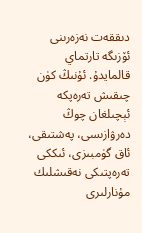دىققەت نەزەرىنى ئۆزىگە تارتماي قالمايدۇ. ئۇنىڭ كۈن چىقىش تەرەپكە ئېچىلغان چوڭ دەرۋازىسى، پەشتىقى، ئاق گۈمبىزى، ئىككى تەرەپتىكى نەقىشلىك مۇنارلىرى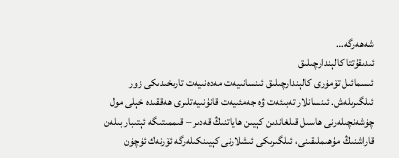شەھەرگە…
ئىدىقۇتتا كالېندارچىلىق
ئىسمائىل تۆمۈرى كالېندارچىلىق ئىنسانىيەت مەدەنىيەت تارىخىدىكى زور ئىلگىرىلەش. ئىنسانلار تەبىئەت ۋە جەمئىيەت قانۇنىيەتلىرى ھەققىدە خېلى مول چۈشەنچىلەرنى ھاسىل قىلغاندىن كېيىن ھاياتنىڭ قەدىر – قىممىتىگە ئېتىبار بىلەن قاراشنىڭ مۇھىملىقىنى، ئىلگىرىكى ئىشلارنى كېيىنكىلەرگە ئۆرنەك ئۈچۈن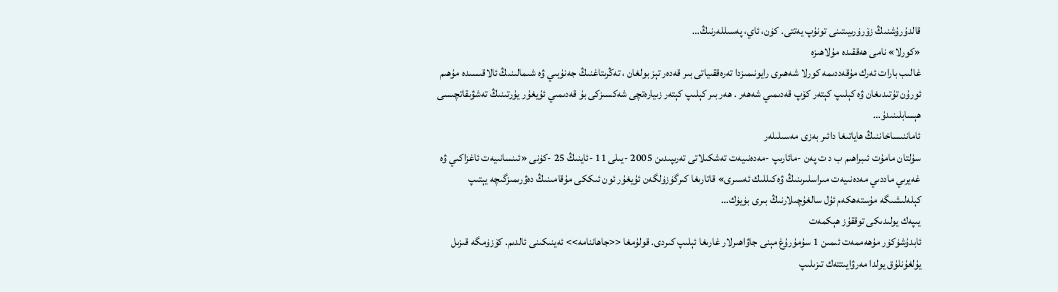قالدۇرۇشنىڭ زۆرۈرىيىتىنى تونۇپ يەتتى. كۈن، ئاي، پەسىللەرنىڭ…
«كورلا» نامى ھەققىدە مۇلاھىزە
غالىب بارات ئەرك مۇقەددىمە كورلا شەھىرى رايونىمىزدا تەرەققىياتى بىر قەدەر تېز بولغان ، تەڭرىتاغنىڭ جەنۇبىي ۋە شىمالىنىڭ ئالاقىسىدە مۇھىم ئورۇن تۇتىدىغان ۋە كېلىپ كېتەر كۆپ قەدىمىي شەھەر . ھەر بىر كېلىپ كېتەر زىيارەتچى شەكسىزكى بۇ قەدىمىي ئۇيغۇر يۇرتىنىڭ تەشۋىقاتچىسى ھېسابلىنىدۇ…
ئاماننىساخاننىڭ ھاياتىغا دائىر بەزى مەسىلىلەر
سۇلتان مامۇت ئىبراھىم ب د ت پەن -مائارىپ -مەدەنىيەت تەشكىلاتى تەرىپىدىن 2005 -يىلى 11 -ئاينىڭ 25 -كۈنى «ئىنسانىيەت ئاغزاكىي ۋە غەيرىي ماددىي مەدەنىيەت مىراسلىرىنىڭ ۋەكىللىك ئەسىرى» قاتارىغا كىرگۈزۈلگەن ئۇيغۇر ئون ئىككى مۇقامىنىڭ دەۋرىمىزگىچە يېتىپ كېلەلىشىگە مۇستەھكەم ئۇل سالغۇچىلارنىڭ بىرى بۈيۈك…
يىپەك يولىدىكى توققۇز ھېكمەت
ئابدۇشۈكۈر مۇھەممەت ئىمىن 1 سۇمۇرۇغ مېنى جاۋاھىرلار غارىغا ئېلىپ كىردى. قولۇمغا <<جاھاننامە>> ئەينىكىنى ئالدىم. كۆزۈمگە قىزىل يۇلغۇنلۇق يولدا مەرۋايىتتەك تىزىلىپ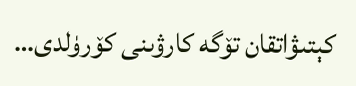كېتىۋاتقان تۆگە كارۋىنى كۆرۈلدى…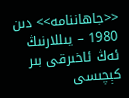<<جاھاننامە>> دىن 1980 – يىللارنىڭ ئەڭ ئاخىرقى بىر كېچىسى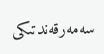سەمەرقەندتىكى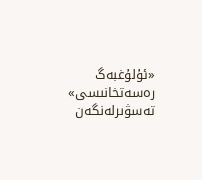«ئۇلۇغبەگ رەسەتخانىسى» تەسۋىرلەنگەن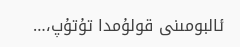ئالبومىنى قولۇمدا تۇتۇپ،…